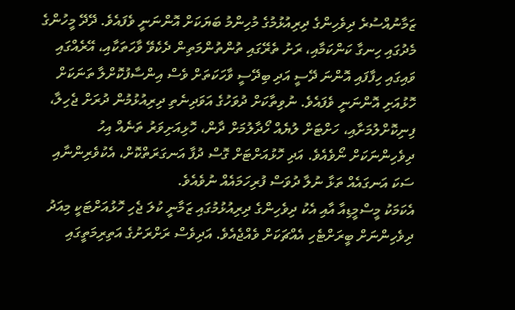ޒަމާނުއްސުރެ ދިވެހިންގެ ދިރިއުޅުމުގެ މުހިންމު ބަޔަކަށް އޮންނަނީ ވެފައެވެ. ދޭދޭ މީހުންގެ މެދުގައި ހިނގާ ކަންކަމާއި، ރަށު ތެރޭގައި ތުންތުންމަތިން ދެކެވޭ ވާހަތަކާއި، އޭރެއްގައި ވައިގައި ހިފާފައި އޮންނަ ދޭސީ އަދި ބިދޭސީ ވާހަކަތަށް ވެސް އިންސާފުކޮށްލާ ތަނަކަށް ހޮޅުއަށި އޮންނަނީ ވެފައެވެ. ނުވިތާކަށް ދުވަހުގެ އަވަދިނެތި ދިރިއުޅުމުން ދުރަށް ޖެހިލާ، ފިނިކޮށްލުމަށާއި، ހަށްޓަށް ލުޔެއް ހޯދާލުމަށް ދާން، ހޮޅިއަށިވަރު ތަނެއް އިހު ދިވެހިންނަކަށް ނޯވެއެވެ. އަދި ހޮޅުއަށްޓަށް ގޮސް ދުފާ އަނގަރަތްކޮށް، އެކުވެރިންނާއި ސަކަ އަނގައެއް ތަޅާ ނުލާ ދުވަސް ފުރިހަމައެއް ނުވެއެވެ.
އެކަމަކު މީސްމީޑިއާ އާއި އެކު ދިވެހިންގެ ދިރިއުޅުމުގައި ޒަމާނީ ކުލަ ޖެހި ހޮޅުއަށްޓަކީ މިއަދު ދިވެހިންނަށް ބީރަށްޓެހި އެއްޗަކަށް ވެއްޖެއެވެ. އަދިވެސް ރަށްރަށުގެ އަތިރިމަތީގައި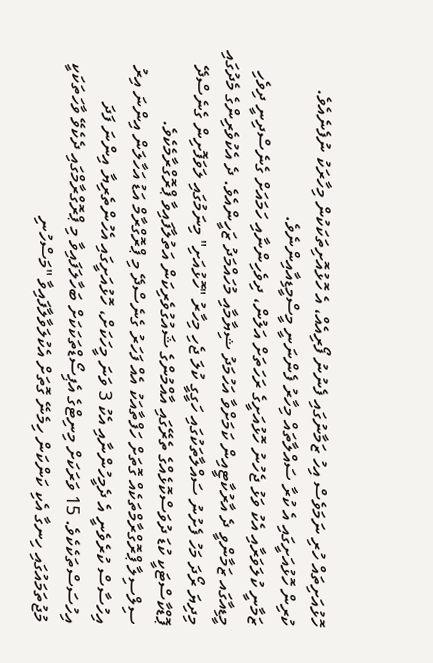ހޮޅުއަށިތައް ހުރި ނަމަވެސް އިހު ޒަމާނުގައި ފެނުނު ފޯރިއެއް، އެ ހޮޅުއޮށިތަކަކުން މިހާރަކު ނުފެނެއެވެ. ކުރިން ހޮޅުއަށީގައި އެ ކުރާ ސައްލާތައް މިހާރު ފެންނަނީ މީސްމީޑިއާއިންނެވެ.
ޒަމާނީ ކުލަވަރާއި އެކު ވަޅު ޖެހުނު ހޮޅުއަށީގެ ރަހަތަށް އަލުން، ދިވެހިންނާއި ހަމައަށް ގެނެސްދިނީ ދިވެހި މީޑިއާގައ ޒަމާންވީ ދެ އާރުކާޓީއިން ކަމަށްވާ އަހުމަދު ޝިޔާމާއި މުހައްމަދު ޒަހީންއެވެ. ދެ އެކުވެރިންގެ މެދުގައި މިދިޔަ ރޯދަ މަހު ފެށުނު ސައްލާތަކުގައި ހަގީގީ ކުލަ ޖެހި މިހާރު "ހޮޅުއަށި" މިނަމުގައި ލަވަފޮށިން ގެނެސްދޭ ޕޮޑްކާސްޓަކީ ކުޑަ ދުވަސްކޮޅެއްގެ ތެރޭގައި އާއްމުންގެ ޝައުގުވެރިކަން އަތުލާފައިވާ ޕްރޮގްރާމެކެވެ.
ސިލްސިލާ ޕްރޮގްރާމްތަކެއް ގޮތަށް ހަފްތާއަކު އެއް ފަހަރު ގެނެސްދޭ މި ޕްރޮގްރާމް އަޑު އަހާލަން އިންނަ އިރު އިހުސާސް ކުރެވެނީ އެ ދެމީހުންނާއި އެކު 3 ވަނަ މީހަކަށް، ހޮޅުއަށީގައި އެހުންތެރިޔާ އިންނަ ފަދަ އިހުސަސްތަކެކެވެ. 15 ވަރަކަށް މިނިޓްގެ އެޕިސޯޑްތަކަކަށް ބަހާލަފައިވާ މި ޕްރޮގްރާމްގައި ދެކެވޭ ވާހަތަކަކީ މުޖުތަމައުގައި ހިނގާ އެކި ކަންކަން ހިމެނޭ ގޮތަށް އެކުލަވާލާފައިވާ "މަސްހުނި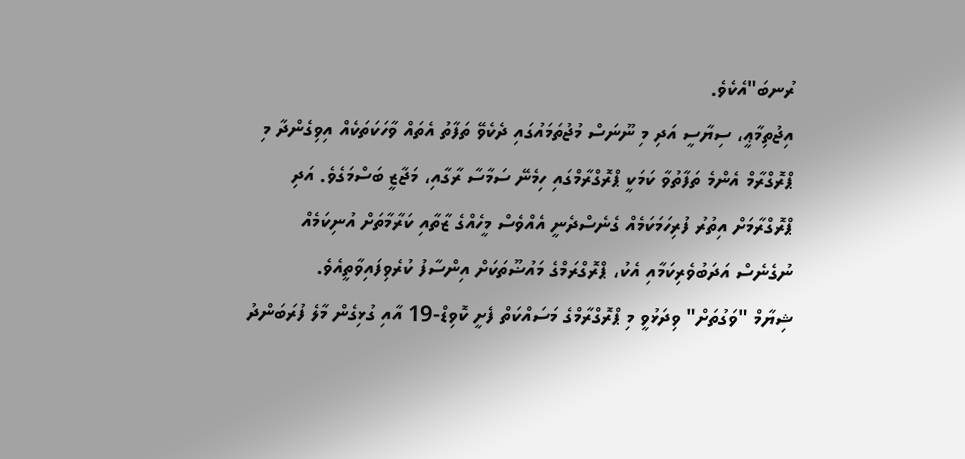ރުނބަ"އެކެވެ.
އިޖުތިމާޢީ، ސިޔާސީ އަދި މި ނޫނަސް މުޖުތަމައުގައި ދެކެވޭ ތަފާތު އެތައް ވާހަކަތަކެއް އިވިގެންދާ މި ޕްރޮގްރާމް އެންމެ ތަފާތުވާ ކަމަކީ ޕްރޮގްރާމްގައި ހިމެނޭ ސަމާސާ ރާގާއި، މަޖާޒީ ބަސްމަގެވެ. އަދި ޕްރޮގްރާމަށް އިތުރު ފުރިހަމަކަމެއް ގެނެސްދެނީ އެއްވެސް މީހެއްގެ ޒާތާއި ކަރާމާތަށް އުނިކަމެއް ނުގެނެސް އަދަބުވެރިކަމާއި އެކު، ޕްރޮގްރަމްގެ މައުޟޫތަކަށް އިންސާފު ކުރެވިފައިވާތީއެވެ.
ޝިޔާމް "ވަގުތަށް" ވިދަޅުވީ މި ޕްރޮގްރާމްގެ މަސައްކަތް ފެށީ ކޮވިޑް-19 އާއި ގުޅިގެން މާލެ ފުރަބަންދު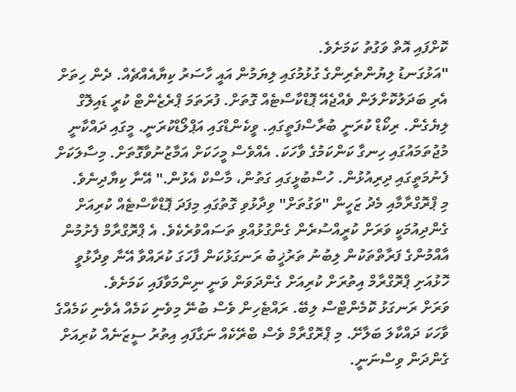ކޮށްފައި އޮތް ވަގުތު ކަމަށެވެ.
"އަޅުގަނޑު ލިޔުންތެރިންގެ ގުޅުމުގައި ލިޔަމުން އައީ ހާސަރު ކިޔާއެއްޗެއް. ދެން ހިތަށް އެރި ބަދަލުކޮށްލަން ވެއްޖެއޭ ޕޮޑްކާސްޓެއް ގޮތަށް. ފުރަތަމަ ޕްރެޒެންޓް ކުރީ ޑައިލޮގް ލިޔެގެން. ރިކޯޑް ކުރަނީ ބުރާސްފަތީގައި. ވީކެންޑްގައި އަޕްލޯޑްކުރަނީ. މީގައި ދައްކާނީ މުޖުތަމައުގައި ހިނގާ ކަންކަމުގެ ވާހަކަ. އެއްވެސް މީހަކަށް އަމާޒުނުވާގޮތަށް. މިސާލަކަށް ފެނުމަތީގައި ދިރިއުޅުން. ހުސްބުޅީގައި ގަތުން، މާސްކް އެޅުން." އޭނާ ކިޔާދިނެވެ.
މި ޕްރޮގްރާމާއި މެދު ޒަހީން "ވަގުތަށް" ވިދާޅުވި ގޮތުގައި މިފަދަ ޕޮޑްކާސްޓެއް ކުރިއަށް ގެންދިއުމަކީ ވަރަށް ކުރީއްސުރެން ގެންގުޅުއްވި ތަސައްވުރެކެވެ. އެ ޕްރޮގްރާމް ފެށުމުން އާއްމުންގެ ފަރާތްތަކުން ލިބުނު ތަރުޚީބު ރަނގަޅުކަން ފާހަގަ ކުރައްވާ އޭނާ ވިދާޅުވީ ހޮޅުއަށި ޕްރޮގްރާމް އިތުރަށް ކުރިއަށް ގެންދަވަން ވަނީ ނިންމަވާފައި ކަމަށެވެ.
ވަރަށް ރަނގަޅު ކޮމެންޓްސް ލިބޭ. ރައްޓެހިން ވެސް ބުނޭ މިވެނި ކަމެއް އެވެނި ކަމެއްގެ ވާހަކަ ދައްކާލަ ބަލާށޭ. މި ޕްރޮގްރާމް ވެސް ބްރޭކެއް ނަގާފައި އިތުރު ސީޒަނެއް ކުރިއަށް ގެންދަން ވިސްނަނީ.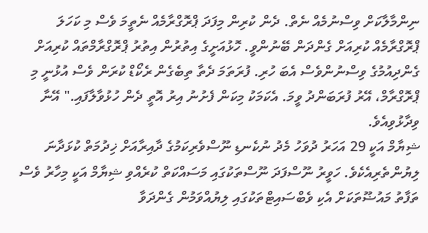ނިންމާލާކަށް ވިސްނުމެއް ނެތް. ދެން ކުރިން މިފަދަ ޕްރޮގްރާމެއް ނެތީމަ ވެސް މި ކަހަލަ ޕްރޮގްރާމެއް ކުރިއަށް ގެންދަން ބޭނުންވީ. ހޮޅުއަށީގެ އިތުރުން އިތުރު ޕްރޮގްރާމްތައް ކުރިއަށް ގެންދިއުމުގެ ވިސްނުންވެސް އެބަ ހުރި. ފުރަތަމަ ދެތާ ތިބެގެން ރެކޯޑް ކުރަން ވެސް އުޅުނީ މި ޕްރޮގްރާމް، އޭރު ފުރަބަންދު ވީމަ. އެކަމަކު މިކަން ފެށުނު އިރު އޮތީ ދެން ހުޅުވާލާފައި." އޭނާ ވިދާޅުވިއެވެ.
ޝިޔާމް އަކީ 29 އަހަރު ދުވަހު މެދު ނުކެނޑި ނޫސްވެރިކަމުގެ ދާއިރާއަށް ޚިދުމަތް ކުޅަދާނަ ލިޔުންތެރިއެކެވެ. ހަވީރު ނޫސްފަދަ ނޫސްތަކުގައި މަސައްކަތް ކުރެއްވި ޝިޔާމް އަކީ މިހާރު ވެސް ތަފާތު މައުޟޫތަކަށް އެކި ވެބްސައިޓްތަކުގައި ލިޔުއްވަމުން ގެންދަވާ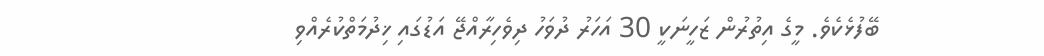ބޭފުޅެކެވެ. މީގެ އިތުރުން ޒަހީނަކީ 30 އަހަރު ދުވަހު ދިވެހިރާއްޖޭ އަޑުގައި ޚިދުމަތްކުރެއްވި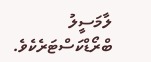ލާމަސީލު ބްރޯޑްކަސްޓަރެކެވެ.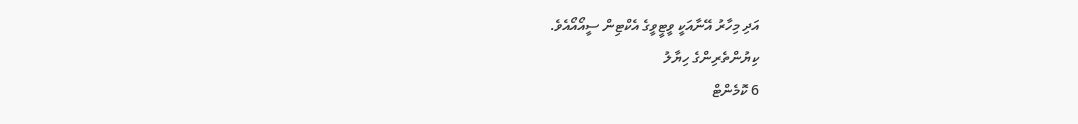އަދި މިހާރު އޭނާއަކީ ވީޓީވީގެ އެކްޓިން ސީއޯއޯއެވެ.
ކިޔުންތެރިންގެ ހިޔާލު
6 ކޮމެންޓް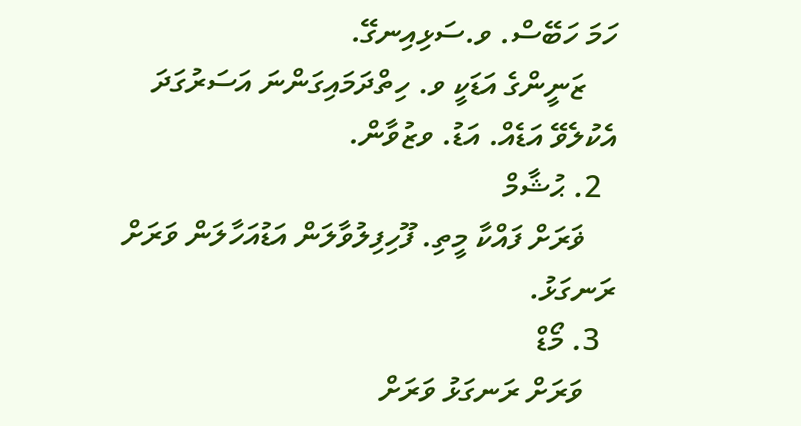ހަމަ ހަބޭސް. ވ.ސަޅިއިނގޭ.
    ޒަނީންގެ އަޑަކީ ވ. ހިތްދަމައިގަންނަ އަސަރުގަދަ އެކުލެވޭ އަޑެއް. އަޑު. ވޒުވާން.
  2. ޙުޝާމް
    ޥަރަށް ފައްކާ މީތި. ފޫހިފިލުވާލަން އަޑުއަހާލަން ވަރަށް ރަނގަޅު.
  3. މޯޑް
    ވަރަށް ރަނގަޅު ވަރަށް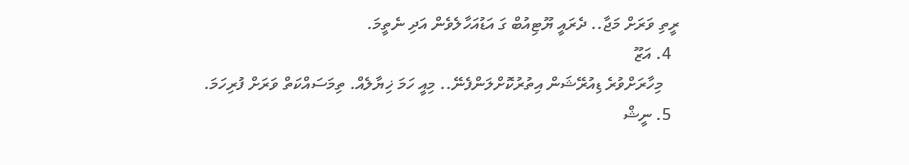ރީތި ވަރަށް މަޖާ.. ދެރައީ ޔޫޓިއުބް ގަ އަޑުއަހާލެވެން އަދި ނެތީމަ.
  4. އަޒޫ
    މިހާރަށްވުރެ ޑިއުރޭޝަން އިތުރުކޮށްލަންފެނޭ.. މިއީ ހަމަ ޚިޔާލެއް. ތިމަސައްކަތް ވަރަށް ފުރިހަމަ.
  5. ނީޝް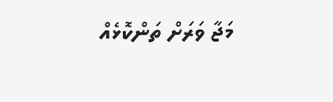މަޖާ ވަރަށް ތަންކޮޅެއް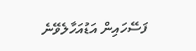ފަސޭހައިން އަޑުއަހާލެވޭނެ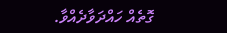ގޮތެއް ހައްދަވާދެއްވާ.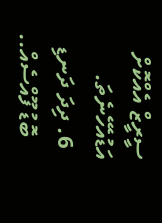ސީރީޒް އެއްކޮށް އަޑުއެހޭނެތަ.
  6. ދިދަ ދަނޑި
    ބޮޑު ފޫއްސެއް..